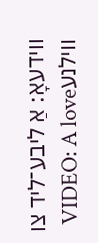ווידעאָ: אַ ליבע־ליד צו ווילנעVIDEO: A love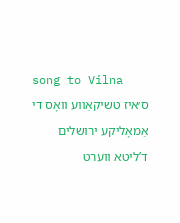song to Vilna
ס׳איז טשיקאַווע וואָס די אַמאָליקע ירושלים ד’ליטא ווערט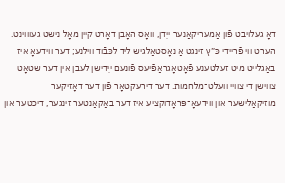דאָ געלויבט פֿון אַמעריקאַנער ייִדן, וואָס האָבן דאָרט קיין מאָל נישט געוווינט.
הערט ווי פֿריידי כּ״ץ זינגט אַ נאָסטאַלגיש ליד לכּבֿוד ווילנע; דער ווידעאָ איז באַגלייט מיט זעלטענע פֿאָטאָגראַפֿיעס פֿונעם ייִדישן לעבן אין דער שטאָט צווישן די צוויי וועלט־מלחמות. דער דירעקטאָר פֿון דער דאָזיקער מוזיקאַלישער און ווידעאָ־פּראָדוקציע איז דער באַקאַנטער זינגער, דיכטער און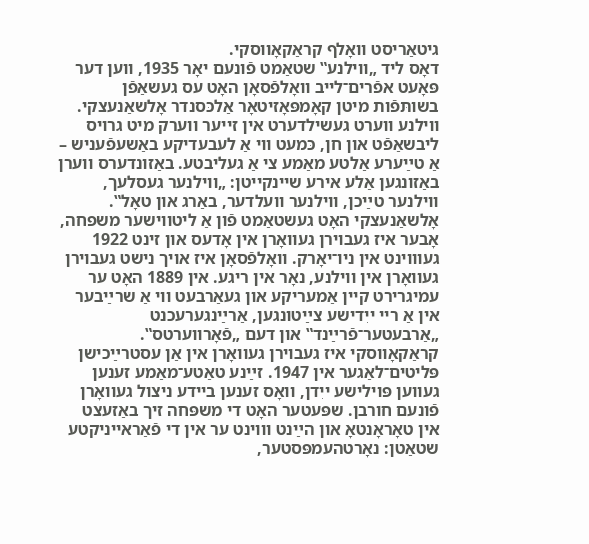גיטאַריסט וואָלף קראַקאָווסקי.
דאָס ליד „ווילנע‟ שטאַמט פֿונעם יאָר 1935, ווען דער פּאָעט אפֿרים־לייב וואָלפֿסאָן האָט עס געשאַפֿן בשותּפֿות מיטן קאָמפּאָזיטאָר אַלכּסנדר אָלשאַנעצקי. ווילנע ווערט געשילדערט אין זייער ווערק מיט גרויס ליבשאַפֿט און חן, כּמעט ווי אַ לעבעדיקע באַשעפֿעניש – אַ טײַערע אַלטע מאַמע צי אַ געליבטע. באַזונדערס ווערן באַזונגען אַלע אירע שיינקייטן: „ווילנער געסלעך, ווילנער טײַכן, ווילנער וועלדער, באַרג און טאָל‟.
אָלשאַנעצקי האָט געשטאַמט פֿון אַ ליטווישער משפּחה, אָבער איז געבוירן געוואָרן אין אָדעס און זינט 1922 געוווינט אין ניו־יאָרק. וואָלפֿסאָן איז אויך נישט געבוירן געוואָרן אין ווילנע, נאָר אין ריגע. אין 1889 האָט ער עמיגרירט קיין אַמעריקע און געאַרבעט ווי אַ שרײַבער אין אַ ריי ייִדישע צײַטונגען, אַרײַנגערעכנט „אַרבעטער־פֿרײַנד‟ און דעם „פֿאָרווערטס‟.
קראַקאָווסקי איז געבוירן געוואָרן אין אַן עסטרײַכישן פּליטים־לאַגער אין 1947. זײַנע טאַטע־מאַמע זענען געווען פּוילישע ייִדן, וואָס זענען ביידע ניצול געוואָרן פֿונעם חורבן. שפּעטער האָט די משפּחה זיך באַזעצט אין טאָראָנטאָ און הײַנט וווינט ער אין די פֿאַראייניקטע שטאַטן: נאָרטהעמפּסטער,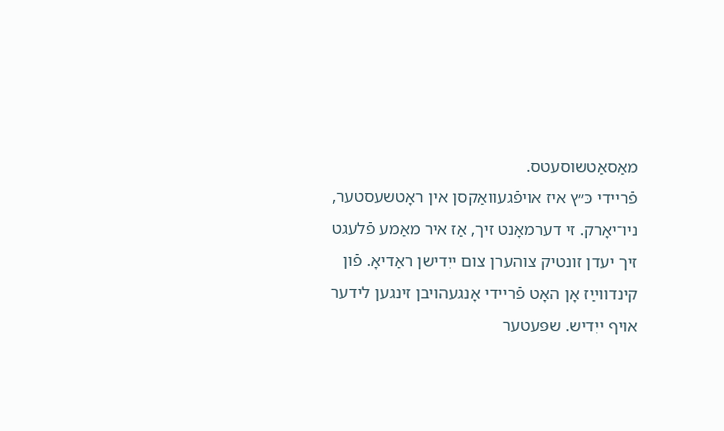מאַסאַטשוסעטס.
פֿריידי כּ״ץ איז אויפֿגעוואַקסן אין ראָטשעסטער, ניו־יאָרק. זי דערמאָנט זיך, אַז איר מאַמע פֿלעגט זיך יעדן זונטיק צוהערן צום ייִדישן ראַדיאָ. פֿון קינדווײַז אָן האָט פֿריידי אָנגעהויבן זינגען לידער אויף ייִדיש. שפּעטער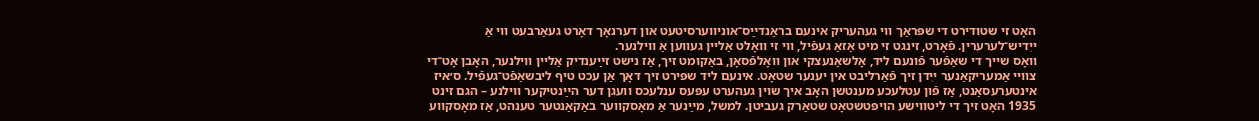האָט זי שטודירט די שפּראַך ווי געהעריק אינעם בראַנדײַס־אוניווערסיטעט און דערנאָך דאָרט געאַרבעט ווי אַ ייִדיש־לערערין. פֿאָרט, זינגט זי מיט אַזאַ געפֿיל, ווי זי וואָלט אַליין געווען אַ ווילנער.
וואָס שייך די שאַפֿער פֿונעם ליד, אָלשאַנעצקי און וואָלפֿסאָן, באַקומט זיך, אַז נישט זײַענדיק אַליין ווילנער, האָבן אָט־די צוויי אַמעריקאַנער ייִדן זיך פֿאַרליבט אין יענער שטאָט. אינעם ליד שפּירט זיך דאָך אַן עכט טיף ליבשאַפֿט־געפֿיל. ס׳איז אינטערעסאַנט, אַז פֿון עטלעכע מענטשן האָב איך שוין געהערט עפּעס ענלעכס וועגן דער הײַנטיקער ווילנע – הגם זינט 1935 האָט זיך די ליטווישע הויפּטשטאָט שטאַרק געביטן. למשל, מײַנער אַ מאָסקווער באַקאַנטער טענהט, אַז מאָסקווע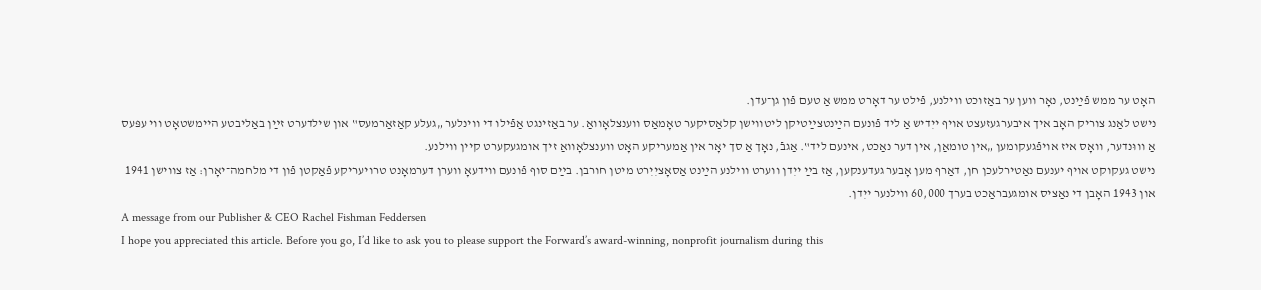האָט ער ממש פֿײַנט, נאָר ווען ער באַזוכט ווילנע, פֿילט ער דאָרט ממש אַ טעם פֿון גן־עדן.
נישט לאַנג צוריק האָב איך איבערגעזעצט אויף ייִדיש אַ ליד פֿונעם הײַנטצײַטיקן ליטווישן קלאַסיקער טאָמאַס ווענצלאָוואַ. ער באַזינגט אַפֿילו די ווינלער „געלע קאַזאַרמעס‟ און שילדערט זײַן באַליבטע היימשטאָט ווי עפּעס אַ וווּנדער, וואָס איז אויפֿגעקומען „אין טומאַן, אין דער נאַכט, אינעם ליד‟. אַגבֿ, נאָך אַ סך יאָר אין אַמעריקע האָט ווענצלאָוואַ זיך אומגעקערט קיין ווילנע.
נישט געקוקט אויף יענעם נאַטירלעכן חן, דאַרף מען אָבער געדענקען, אַז בײַ ייִדן ווערט ווילנע הײַנט אַסאָציִיִרט מיטן חורבן. בײַם סוף פֿונעם ווידעאָ ווערן דערמאָנט טרויעריקע פֿאַקטן פֿון די מלחמה־יאָרן: אַז צווישן 1941 און 1943 האָבן די נאַציס אומגעבראַכט בערך 60,000 ווילנער ייִדן.
A message from our Publisher & CEO Rachel Fishman Feddersen
I hope you appreciated this article. Before you go, I’d like to ask you to please support the Forward’s award-winning, nonprofit journalism during this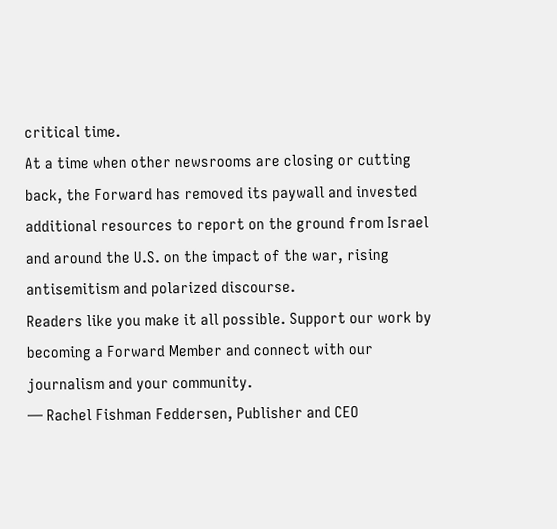critical time.
At a time when other newsrooms are closing or cutting back, the Forward has removed its paywall and invested additional resources to report on the ground from Israel and around the U.S. on the impact of the war, rising antisemitism and polarized discourse.
Readers like you make it all possible. Support our work by becoming a Forward Member and connect with our journalism and your community.
— Rachel Fishman Feddersen, Publisher and CEO